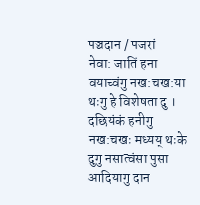पञ्चदान / पजरां
नेवा: जातिं हना वयाच्वंगु नख:चख:या थःगु हे विशेषता दु । दछियंकं हनीगु नख:चखः मध्यय् थःके दुगु नसात्वंसा पुसा आदियागु दान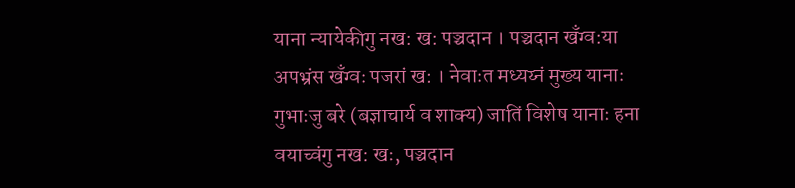याना न्यायेकीगु नख: ख: पञ्चदान । पञ्चदान खँग्व:या अपभ्रंस खँग्वः पजरां ख: । नेवाःत मध्यय्नं मुख्य यानाः गुभाःजु बरे (बज्ञाचार्य व शाक्य) जातिं विशेष यानाः हना वयाच्वंगु नख: खः, पञ्चदान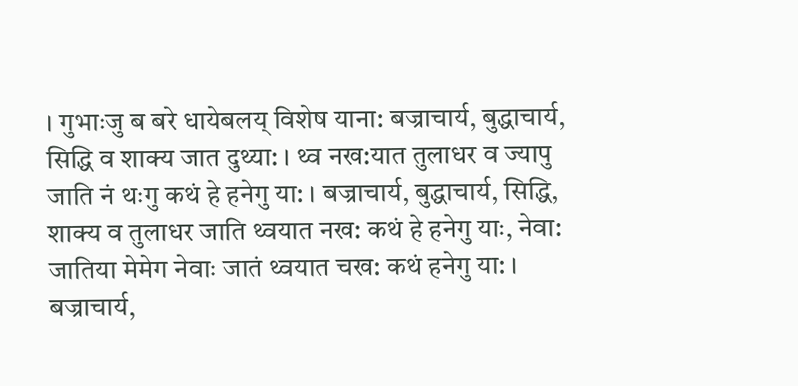। गुभाःजु ब बरे धायेबलय् विशेष याना: बज्राचार्य, बुद्धाचार्य, सिद्धि व शाक्य जात दुथ्या: । थ्व नख:यात तुलाधर व ज्यापु जाति नं थःगु कथं हे हनेगु या: । बज्राचार्य, बुद्धाचार्य, सिद्धि, शाक्य व तुलाधर जाति थ्वयात नख: कथं हे हनेगु याः, नेवा: जातिया मेमेग नेवाः जातं थ्वयात चख: कथं हनेगु या: ।
बज्राचार्य,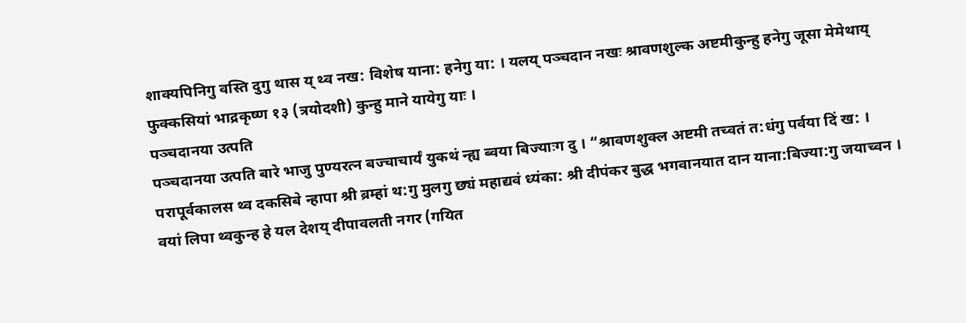शाक्यपिनिगु वस्ति दुगु थास य् थ्व नख: विशेष याना: हनेगु या: । यलय् पञ्चदान नखः श्रावणशुल्क अष्टमीकुन्हु हनेगु जूसा मेमेथाय् फुक्कसियां भाद्रकृष्ण १३ (त्रयोदशी) कुन्हु माने यायेगु याः ।
पञ्चदानया उत्पति
पञ्चदानया उत्पति बारे भाजु पुण्यरत्न बज्चाचार्यं युकथं न्ह्य ब्वया बिज्याःग दु । “श्रावणशुक्ल अष्टमी तच्वतं त:धंगु पर्वया दिं ख: । परापूर्वकालस थ्व दकसिबे न्हापा श्री ब्रम्हां थ:गु मुलगु छ्यं महाद्यवं ध्यंका: श्री दीपंकर बुद्ध भगवानयात दान याना:बिज्या:गु जयाच्वन । वयां लिपा थ्वकुन्ह हे यल देशय् दीपावलती नगर (गयित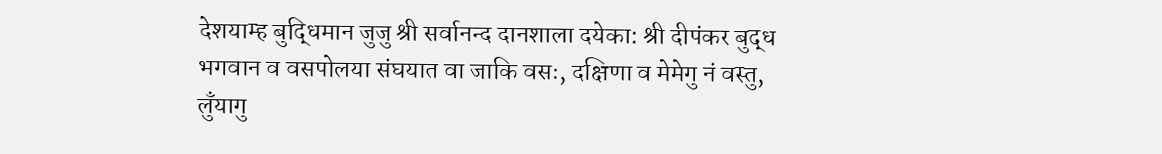देशयाम्ह बुद्धिमान जुजु श्री सर्वानन्द दानशाला दयेका: श्री दीपंकर बुद्ध भगवान व वसपोलया संघयात वा जाकि वसः, दक्षिणा व मेमेगु नं वस्तु, लुँयागु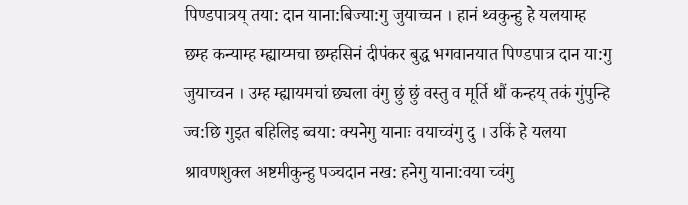पिण्डपात्रय् तया: दान याना:बिज्या:गु जुयाच्चन । हानं थ्वकुन्हु हे यलयाम्ह छम्ह कन्याम्ह म्ह्याय्मचा छम्हसिनं दीपंकर बुद्ध भगवानयात पिण्डपात्र दान या:गु जुयाच्वन । उम्ह म्ह्यायमचां छ्यला वंगु छुं छुं वस्तु व मूर्ति थौं कन्हय् तकं गुंपुन्हि ज्व:छि गुइत बहिलिइ ब्वया: क्यनेगु यानाः वयाच्वंगु दु । उकिं हे यलया श्रावणशुक्ल अष्टमीकुन्हु पञ्चदान नख: हनेगु याना:वया च्वंगु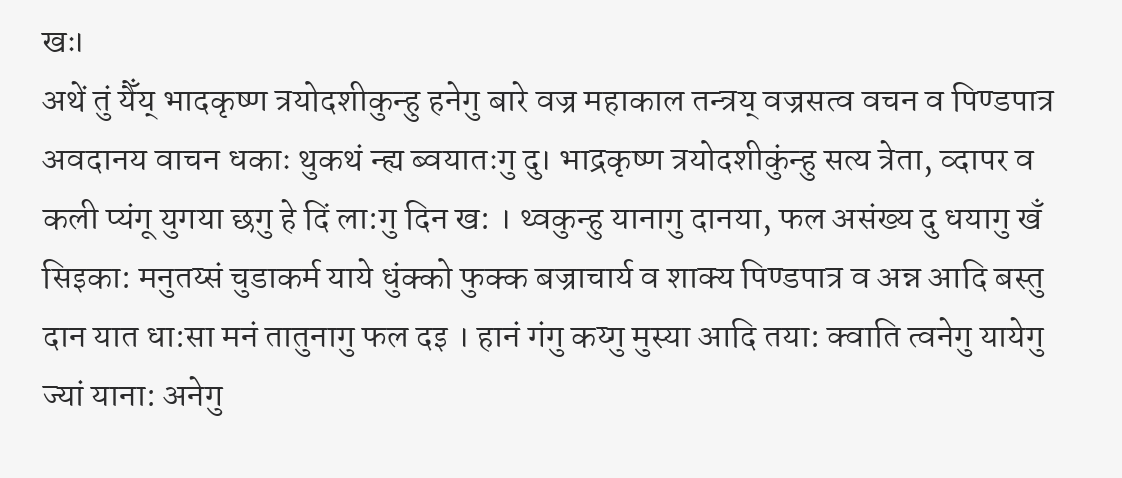खः।
अथें तुं यैँय् भादकृष्ण त्रयोदशीकुन्हु हनेगु बारे वज्र महाकाल तन्त्रय् वज्रसत्व वचन व पिण्डपात्र अवदानय वाचन धकाः थुकथं न्ह्य ब्वयातःगु दु। भाद्रकृष्ण त्रयोदशीकुंन्हु सत्य त्रेता, व्दापर व कली प्यंगू युगया छगु हे दिं ला:गु दिन ख: । थ्वकुन्हु यानागु दानया, फल असंख्य दु धयागु खँ सिइका: मनुतय्सं चुडाकर्म याये धुंक्को फुक्क बज्राचार्य व शाक्य पिण्डपात्र व अन्न आदि बस्तु दान यात धा:सा मनं तातुनागु फल दइ । हानं गंगु कय्गु मुस्या आदि तया: क्वाति त्वनेगु यायेगु ज्यां याना: अनेगु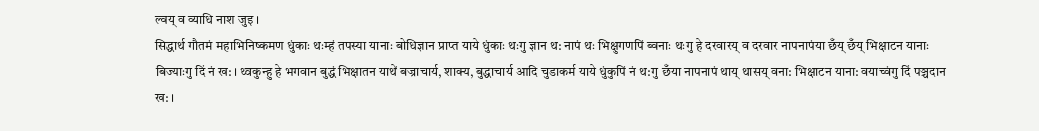ल्वय् व व्याधि नाश जुइ ।
सिद्धार्थ गौतमं महाभिनिष्कमण धुंकाः थःम्हं तपस्या यानाः बोधिज्ञान प्राप्त याये धुंकाः थःगु ज्ञान थ: नापं थः भिक्षुगणपिं ब्वनाः थःगु हे दरवारय् व दरवार नापनापंया छँय् छँय् भिक्षाटन यानाः बिज्याःगु दिं नं ख: । थ्वकुन्हु हे भगवान बुद्धं भिक्षातन याथें बज्राचार्य, शाक्य, बुद्धाचार्य आदि चुडाकर्म याये धुंकुपिं नं थ:गु छँया नापनापं थाय् थासय् वना: भिक्षाटन याना: वयाच्वंगु दिं पञ्चदान ख: ।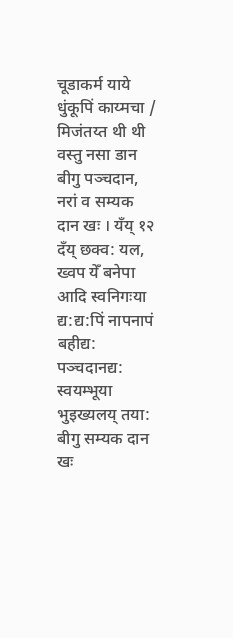चूडाकर्म याये धुंकूपिं काय्मचा / मिजंतय्त थी थी वस्तु नसा डान बीगु पञ्चदान, नरां व सम्यक दान खः । यँय् १२ दँय् छक्व: यल, ख्वप येँ बनेपा आदि स्वनिगःया द्य:द्य:पिं नापनापं बहीद्य: पञ्चदानद्य: स्वयम्भूया भुइख्यलय् तया: बीगु सम्यक दान खः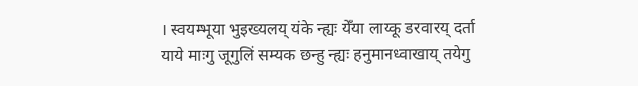। स्वयम्भूया भुइख्यलय् यंके न्ह्यः येँया लाय्कू डरवारय् दर्ता याये माःगु जूगुलिं सम्यक छन्हु न्ह्यः हनुमानध्वाखाय् तयेगु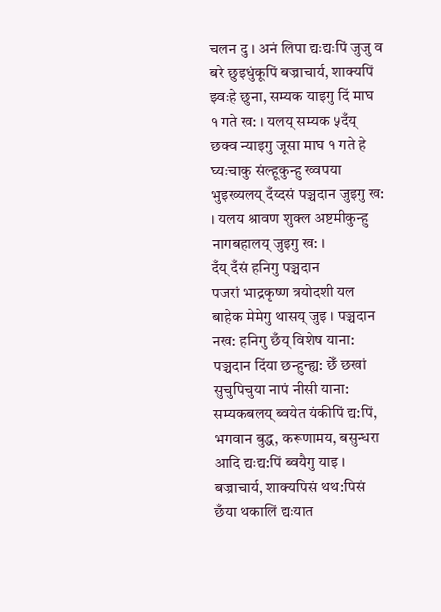चलन दु । अनं लिपा द्यःद्यःपिं जुजु व बरे छुइधुंकूपिं बज्राचार्य, शाक्यपिं झ्वःहे छुना, सम्यक याइगु दिं माघ १ गते ख: । यलय् सम्यक ५दँय् छक्व न्याइगु जूसा माघ १ गते हे घ्यःचाकु संल्हूकुन्हु ख्वपया भुइख्यलय् दँय्दसं पञ्चदान जुइगु ख: । यलय श्रावण शुक्ल अष्टमीकुन्हु नागबहालय् जुइगु ख: ।
दँय् दँसं हनिगु पञ्चदान
पजरां भाद्रकृष्ण त्रयोदशी यल बाहेक मेमेगु थासय् जुइ । पञ्चदान नख: हनिगु छँय् विशेष याना: पञ्चदान दिंया छन्हुन्ह्य: छेँ छखां सुचुपिचुया नापं नीसी याना: सम्यकबलय् ब्वयेत यंकीपिं द्य:पिं, भगवान बुद्ध, करूणामय, बसुन्धरा आदि द्यःद्य:पिं ब्वयैगु याइ । बज्राचार्य, शाक्यपिसं थथ:पिसं छँया थकालिं द्यःयात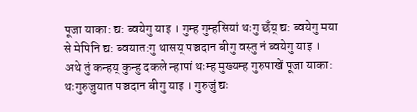पूजा याका: द्य: ब्वयेगु याइ । गुम्ह गुम्हसियां थःगु छँय् द्य: ब्वयेगु मया से मेपिनि द्य: ब्वयात:गु थासय् पञ्चदान बीगु वस्तु नं ब्वयेगु याइ ।
अथे तुं कन्हय् कुन्हु दकले न्हापां थःम्ह मुख्यम्ह गुरुपाखें पूजा याका: थःगुरुजुयात पञ्चदान बीगु याइ । गुरुजुं द्यः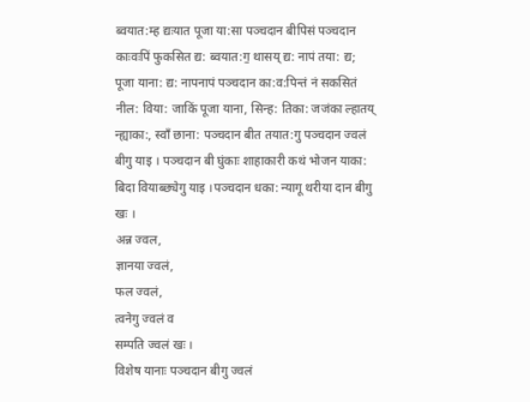ब्वयात:म्ह द्यःयात पूजा या:सा पञ्चदान बीपिसं पञ्चदान काःवःपिं फुकसित द्य: ब्वयात:ग॒ थासय् द्य: नापं तया: द्य; पूजा याना: द्य: नापनापं पञ्चदान का:व:पिन्तं नं सकसितं नील: विया: जाकिं पूजा याना, सिन्ह: तिका: जजंका ल्हातय् न्ह्याका:, स्वाँ छाना: पञ्चदान बीत तयात:गु पञ्चदान ज्वलं बीगु याइ । पञ्चदान बी घुंकाः शाहाकारी कथं भोजन याका: बिदा वियाब्छ्येगु याइ ।पञ्चदान धका: न्यागू थरीया दान बीगु खः ।
अन्न ज्वल,
ज्ञानया ज्वलं,
फल ज्वलं,
त्वनेगु ज्वलं व
सम्पति ज्वलं खः ।
विशेष यानाः पञ्चदान बीगु ज्वलं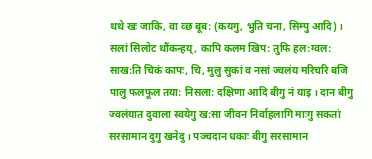थथे खः जाकि, वा व्छ बूब: (कयगु, भुति चना, सिम्पु आदि) । सलां सिलोट थौंकन्हय्, कापि कलम खिप: तुफि हल:ग्वल: साख:ति चिकं कापः, चि, मुलु सुकां व नसां ज्वलंय मरिचरि बजि पालु फलफूल तया: निसला: दक्षिणा आदि बीगु नं याइ । दान बीगु ज्वलंयात दुवाला स्वयेगु ख:सा जीवन निर्वाहलागि माःगु सकतां सरसामान दुगु खनेदु । पञ्चदान धकाः बीगु सरसामान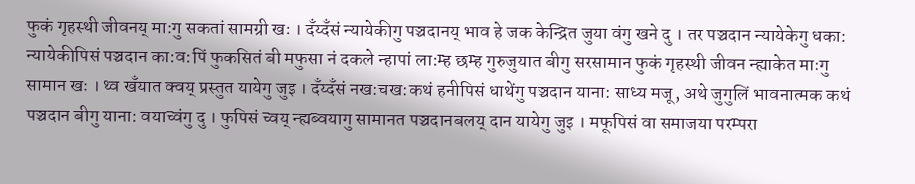फुकं गृहस्थी जीवनय् मा:गु सकतां सामग्री खः । दँय्दँसं न्यायेकीगु पञ्चदानय् भाव हे जक केन्द्रित जुया वंगु खने दु । तर पञ्चदान न्यायेकेगु धका: न्यायेकीपिसं पञ्चदान का:व:पिं फुकसितं बी मफुसा नं दकले न्हापां ला:म्ह छम्ह गुरुजुयात बीगु सरसामान फुकं गृहस्थी जीवन न्ह्याकेत माःगु सामान खः । थ्व खँयात क्वय् प्रस्तुत यायेगु जुइ । दँय्दँसं नख:चख:कथं हनीपिसं धाथेंगु पञ्चदान याना: साध्य मजू, अथे जुगुलिं भावनात्मक कथं पञ्चदान बीगु याना: वयाच्वंगु दु । फुपिसं च्वय् न्ह्यब्वयागु सामानत पञ्चदानबलय् दान यायेगु जुइ । मफूपिसं वा समाजया परम्परा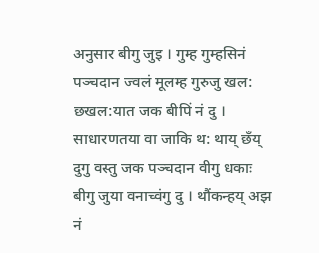अनुसार बीगु जुइ । गुम्ह गुम्हसिनं पञ्चदान ज्वलं मूलम्ह गुरुजु खल: छखल:यात जक बीपिं नं दु । साधारणतया वा जाकि थ: थाय् छँय् दुगु वस्तु जक पञ्चदान वीगु धकाः बीगु जुया वनाच्वंगु दु । थौंकन्हय् अझ नं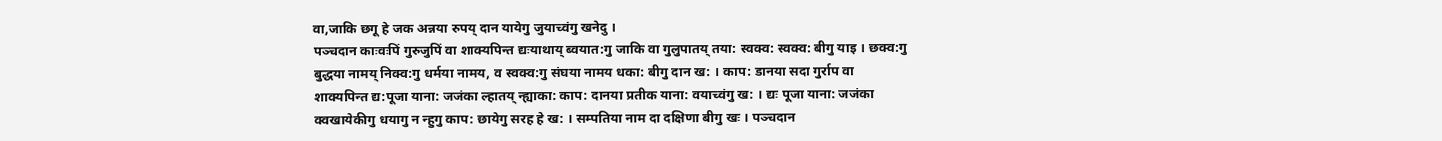वा,जाकि छगू हे जक अन्नया रुपय् दान यायेगु जुयाच्वंगु खनेदु ।
पञ्चदान काःवःपिं गुरुजुपिं वा शाक्यपिन्त द्यःयाथाय् ब्वयात:गु जाकि वा गुलुपातय् तया: स्वक्व: स्वक्व: बीगु याइ । छक्व:गु बुद्धया नामय् निक्व:गु धर्मया नामय, व स्वक्व:गु संघया नामय धका: बीगु दान ख: । काप: डानया सदा गुर्राप वा शाक्यपिन्त द्य:पूजा याना: जजंका ल्हातय् न्ह्याका: काप: दानया प्रतीक याना: वयाच्वंगु ख: । द्यः पूजा याना: जजंका क्वखायेकीगु धयागु न न्हुगु काप: छायेगु सरह हे ख: । सम्पतिया नाम दा दक्षिणा बीगु खः । पञ्चदान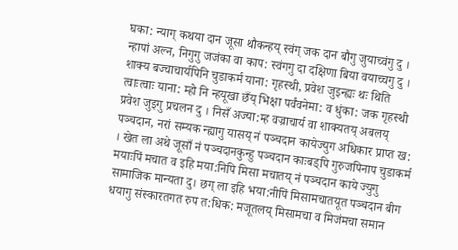घका: न्याग् कथया दान जूसा थौकन्हय् स्वंग् जक दान बौगु जुयाच्वंगु दु । न्हापां अल्न, निगुगु जजंका वा काप: स्वंगगु दा दक्षिणा बिया वयाच्चगु दु ।
शाक्य बज्चाचार्यपिनि चुडाकर्म याना: गृहस्थी, प्रवेश जुइन्ह्यः थः थिति त्वाःत्वाः याना: म्हो नि न्हयूखा छँय् भिक्षा पर्वंवनेमा: व धुंका: जक गृहस्थी प्रवेश जुइगु प्रचलन दु । निसँ अज्या:म्ह वज्राचार्य वा शाक्यतय् अबलय् पञ्चदान, नरां सम्यक न्ह्यागु यासय् नं पञ्चदान कायेज्युग अधिकार प्राप्त ख: । खेत ला अथे जूसाँ नं पञ्चदानकुन्हु पञ्चदान काःबड्पि गुरुजपिनाप चुडाकर्म मयाःपिं मचात व इहि मया:निपि मिसा मचातय् नं पञ्चदान काये ज्युगु सामाजिक मान्यता दु। छग् ला इहि भया:नीपिं मिसामचातयूत पञ्चदान बीग धयागु संस्कारतगत रुप त:धिक: मजूतलय् मिसामचा व मिजंमचा समान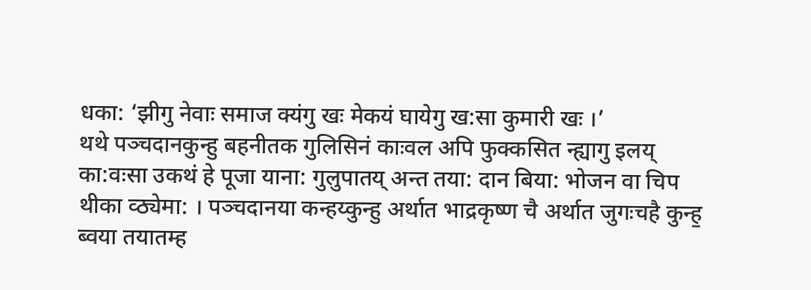धका: ‘झीगु नेवाः समाज क्यंगु खः मेकयं घायेगु ख:सा कुमारी खः ।’
थथे पञ्चदानकुन्हु बहनीतक गुलिसिनं काःवल अपि फुक्कसित न्ह्यागु इलय् का:वःसा उकथं हे पूजा याना: गुलुपातय् अन्त तया: दान बिया: भोजन वा चिप थीका व्ठ्येमा: । पञ्चदानया कन्हय्कुन्हु अर्थात भाद्रकृष्ण चै अर्थात जुगःचहै कुन्ह॒ ब्वया तयातम्ह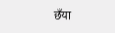छँया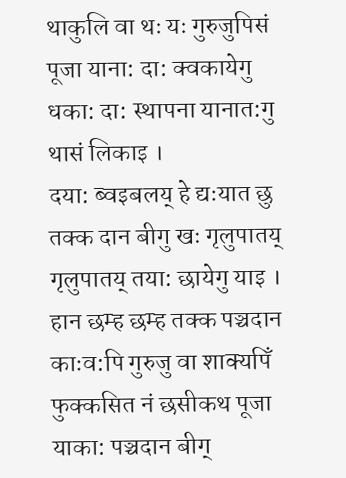थाकुलि वा थः यः गुरुजुपिसं पूजा याना: दा: क्वकायेगु धका: दा: स्थापना यानात:गु थासं लिकाइ ।
दया: ब्वइबलय् हे द्यःयात छु तक्क दान बीगु खः गृलुपातय् गृलुपातय् तया: छायेगु याइ । हान छम्ह छम्ह तक्क पञ्चदान काःव:पि गुरुजु वा शाक्यपिँ फुक्कसित नं छसीकथ पूजा याका: पञ्चदान बीग्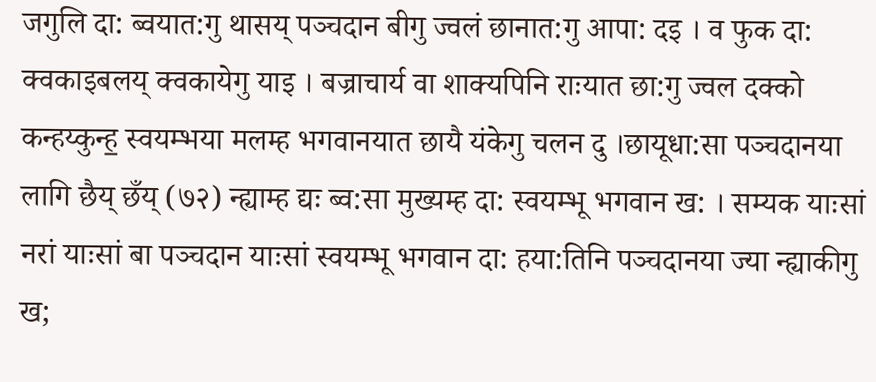जगुलि दा: ब्वयात:गु थासय् पञ्चदान बीगु ज्वलं छानात:गु आपा: दइ । व फुक दा: क्वकाइबलय् क्वकायेगु याइ । बज्राचार्य वा शाक्यपिनि राःयात छा:गु ज्वल दक्को कन्हय्कुन्ह॒ स्वयम्भया मलम्ह भगवानयात छायै यंकेगु चलन दु ।छायूधा:सा पञ्चदानया लागि छैय् छँय् (७२) न्ह्याम्ह द्यः ब्व:सा मुख्यम्ह दा: स्वयम्भू भगवान ख: । सम्यक याःसां नरां याःसां बा पञ्चदान याःसां स्वयम्भू भगवान दा: हया:तिनि पञ्चदानया ज्या न्ह्याकीगु ख;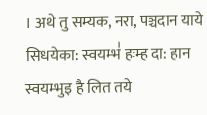। अथे तु सम्यक, नरा, पञ्चदान याये सिधयेका: स्वयम्भ॑ हःम्ह दा: हान स्वयम्भुइ है लित तये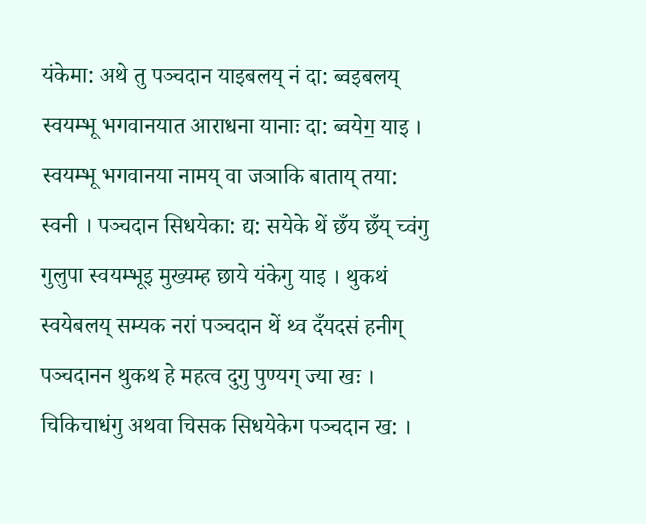यंकेमा: अथे तु पञ्चदान याइबलय् नं दा: ब्वइबलय् स्वयम्भू भगवानयात आराधना यानाः दा: ब्वयेग॒ याइ । स्वयम्भू भगवानया नामय् वा जञाकि बाताय् तया: स्वनी । पञ्चदान सिधयेका: द्य: सयेके थें छँय छँय् च्वंगु गुलुपा स्वयम्भूइ मुख्यम्ह छाये यंकेगु याइ । थुकथं स्वयेबलय् सम्यक नरां पञ्चदान थें थ्व दँयदसं हनीग् पञ्चदानन थुकथ हे महत्व दुगु पुण्यग् ज्या खः । चिकिचाधंगु अथवा चिसक सिधयेकेग पञ्चदान ख: ।